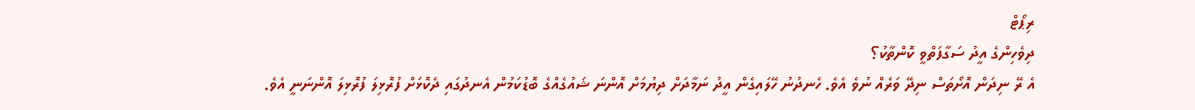ރިޕޯޓް
ދިވެހިންގެ އީދު ސަގާފަތްވީ ކޮންތާކު؟
އެ ރޭ ނިދަން އޮށޯތަސް ނިދޭ ވަރެއް ނުވެ އެވެ. ހެނދުނު ހޭލައިގެން އީދު ނަމާދަށް ދިޔުމަށް އޮންނަ ޝައުގެއްގެ ބޮޑުކަމުން އެނދުގައި ދެކޮޅަށް ފުރޮޅިލަ ފުރޮޅިލަ އޮންނަނީ އެވެ.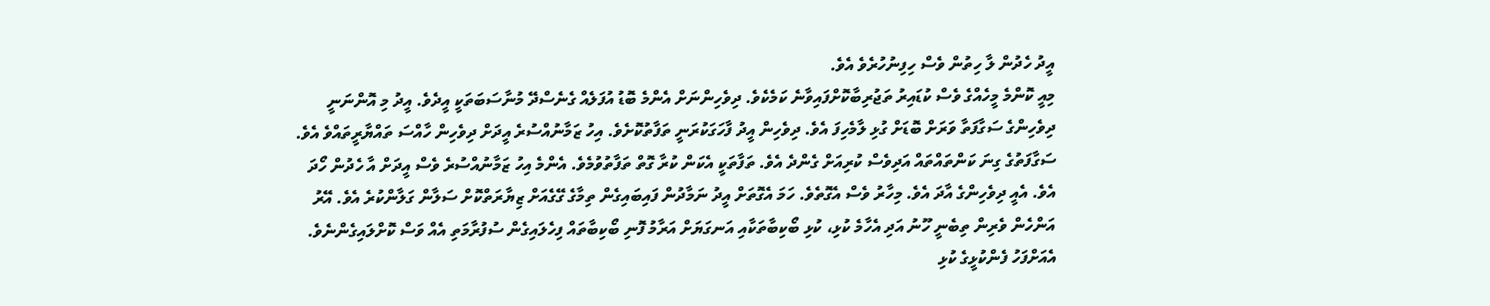އީދު ހެދުން ލާ ހިތުން ވެސް ހިފިނުހުރެވެ އެވެ.
މިއީ ކޮންމެ މީހެއްގެ ވެސް ކުޑައިރު ތަޖުރިބާކޮށްފައިވާނެ ކަމެކެވެ. ދިވެހިންނަށް އެންމެ ބޮޑު އުފަލެއް ގެނެސްދޭ މުނާސަބަތަކީ އީދެވެ. އީދު މި އޮންނަނީ ދިވެހިންގެ ސަގާފަތާ ވަރަށް ބޮޑަށް ގުޅި ލާމެހިފަ އެވެ. ދިވެހިން އީދު ފާހަގަކުރަނީ ތަފާތުކޮށެވެ. އިހު ޒަމާނުއްސުރެ އީދަށް ދިވެހިން ހާއްސަ ތައްޔާރީތައްވެ އެވެ.
ސަގާފަތުގެ ގިނަ ކަންތައްތައް އަދިވެސް ކުރިއަށް ގެންދެ އެވެ. ތަފާތަކީ އެކަން ކުރާ ގޮތް ތަފާތުވުމެވެ. އެންމެ އިހު ޒަމާނުއްސުރެ ވެސް އީދަށް އާ ހެދުން ހޯދަ އެވެ. އެއީ ދިވެހިންގެ އާދަ އެވެ. މިހާރު ވެސް އެގޮތެވެ. ހަމަ އެގޮތަށް އީދު ނަމާދުން ފައިބައިގެން ތިމާގެ ގޭގެއަށް ޒިޔާރަތްކޮށް ސަލާން ގަލާންކުރެ އެވެ. އޭރު އަންހެން ވެރިން ތިބެނީ ހޫނު އަދި އެހާމެ ކުޅި، ކުޅި ބޯކިބާތަކާއި އަނގަޔަށް އަރާމު ފޮނި ބޯކިބާތައް ފިހެލައިގެން ސުފުރާމަތި އެއް ވަސް ކޮށްލައިގެންނެވެ.
އެއަށްފަހު ފެންކުޅީގެ ކުޅި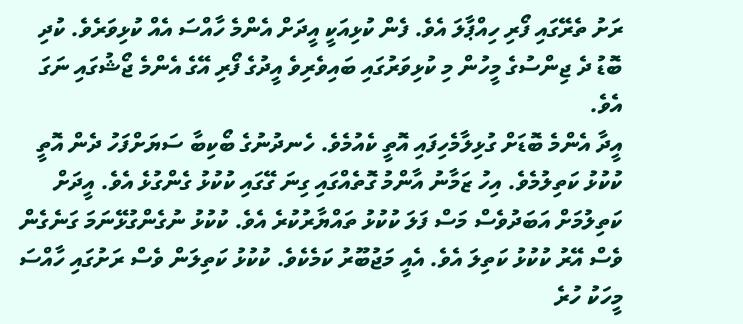ރަށު ތެރޭގައި ފޯރި ހިއްޕާލަ އެވެ. ފެން ކުޅިއަކީ އީދަށް އެންމެ ހާއްސަ އެއް ކުޅިވަރެވެ. ކުދި ބޮޑު ދެ ޖިންސުގެ މީހުން މި ކުޅިވަރުގައި ބައިވެރިވެ އީދުގެ ފޯރި އޭގެ އެންމެ ޖޯޝުގައި ނަގަ އެވެ.
އީދާ އެންމެ ބޮޑަށް ގުޅިލާމެހިފައި އޮތީ ކެއުމެވެ. ހެނދުނުގެ ބޯކިބާ ސަޔަށްފަހު ދެން އޮތީ ކުކުޅު ކަތިލުމެވެ. އިހު ޒަމާނު އާންމު ގޮތެއްގައި ގިނަ ގޭގައި ކުކުޅު ގެންގުޅެ އެވެ. އީދަށް ކަތިލުމަށް އަބަދުވެސް މަސް ފަލަ ކުކުޅު ތައްޔާރުކުރެ އެވެ. ކުކުޅު ނުގެންގުޅޭނަމަ ގަނެގެން ވެސް އޭރު ކުކުޅު ކަތިލަ އެވެ. އެއީ މަޖުބޫރު ކަމެކެވެ. ކުކުޅު ކަތިލަން ވެސް ރަށުގައި ހާއްސަ މީހަކު ހުރެ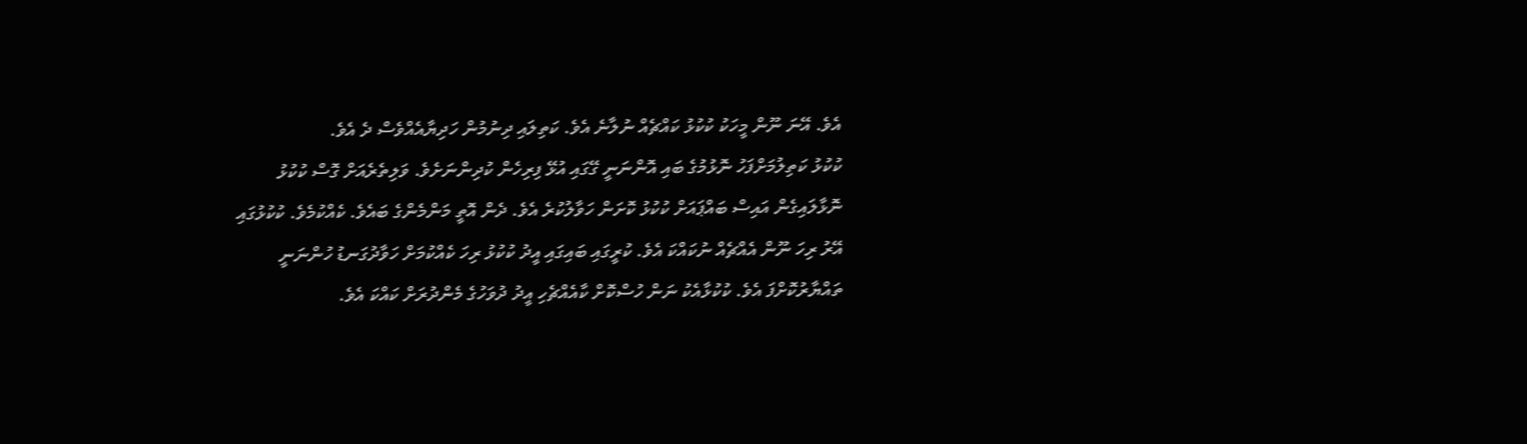އެވެ. އޭނަ ނޫން މީހަކު ކުކުޅު ކައްޗެއް ނުލާނެ އެވެ. ކަތިލައި ދިނުމުން ހަދިޔާއެއްވެސް ދެ އެވެ.
ކުކުޅު ކަތިލުމަށްފަހު ނޮޅުމުގެ ބައި އޮންނަނީ ގޭގައި އުޅޭ ފިރިހެން ކުދިންނަށެވެ. ވަލިތެރެއަށް ގޮސް ކުކުޅު ނޮޅާލައިގެން އައިސް ބައްޕައަށް ކުކުޅު ކޮށަން ހަވާލުކުރެ އެވެ. ދެން އޮތީ މަންމެންގެ ބައެވެ. ކެއްކުމެވެ. ކުކުޅުގައި އޭރު ރިހަ ނޫން އެއްޗެއް ނުކައްކަ އެވެ. ކުރީގައި ބައިގައި އީދު ކުކުޅު ރިހަ ކެއްކުމަށް ހަވާދުގަނޑު ހުންނަނީ ތައްޔާރުކޮށްފަ އެވެ. ކުކުޅާއެކު ނަން ހުސްކޮށް ކާއެއްޗެހި އީދު ދުވަހުގެ މެންދުރަށް ކައްކަ އެވެ.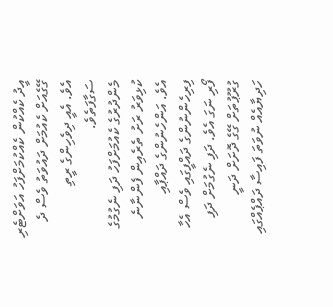އީދު ކެއްކުން ކެއްކުމަށްފަހު އަވަށްޓެރި ގޭގެއަށް ކެއުމަށް ދައުވަތު ވެސް ދެ އެވެ. އެއީ ދިވެހިންގެ ރީތި ސަގާފަތެވެ.
މެންދުރުގެ ކެއުމަށްފަހު ދަފި ނެގުމުގެ ކުޅިވަރު ރަށު ތެރެއިން ފެންނާނެ އެވެ. އަންހެނުންގެ ދައްޕާއި ފިރިހެންނުންގެ ދައްފީގައި ވެސް އެހާ ފޯރި ނަގަ އެވެ. ދަފި ނެގުމަށް ދަފި ގުރޫޕުތަށް ގޭގެ ދޮށަށް ދަނީ ހަދިޔާއެއް ނުވަތަ ފައިސާ ދައްޕެއްގައި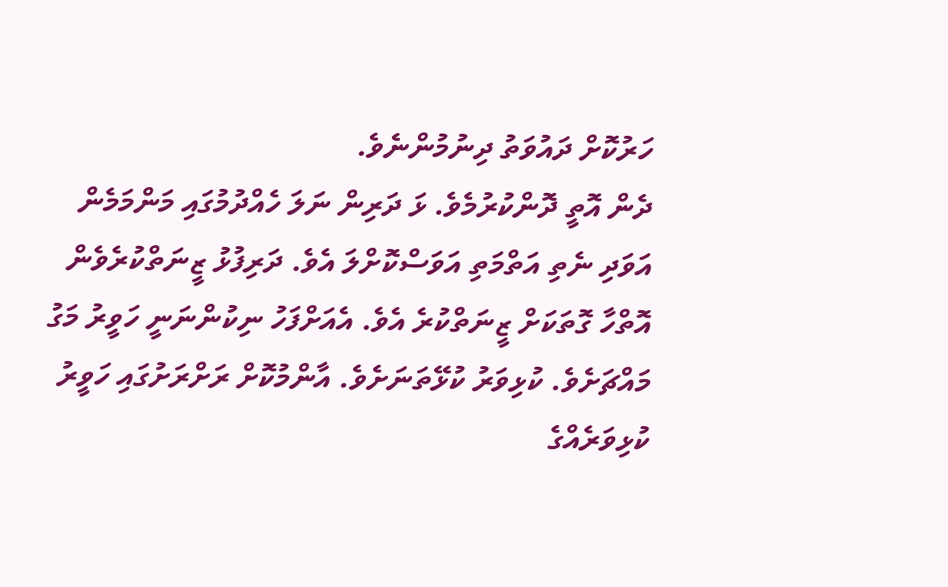ހަރުކޮށް ދައުވަތު ދިނުމުންނެވެ.
ދެން އޮތީ ދޮންކުރުމެވެ. ޅަ ދަރިން ނަލަ ހެއްދުމުގައި މަންމަމެން އަވަދި ނެތި އަތްމަތި އަވަސްކޮށްލަ އެވެ. ދަރިފުޅު ޒީނަތްކުރެވެން އޮތްހާ ގޮތަކަށް ޒީނަތްކުރެ އެވެ. އެއަށްފަހު ނިކުންނަނީ ހަވީރު މަގު މައްޗަށެވެ. ކުޅިވަރު ކުޅޭތަނަށެވެ. އާންމުކޮށް ރަށްރަށުގައި ހަވީރު ކުޅިވަރެއްގެ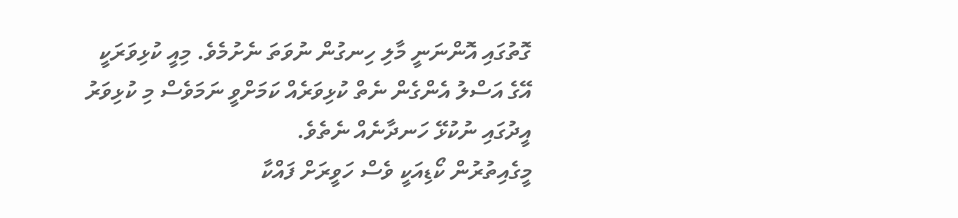ގޮތުގައި އޮންނަނީ މާލި ހިނގުން ނުވަތަ ނެށުމެވެ. މިއީ ކުޅިވަރަކީ އޭގެ އަސްލު އެންގެން ނެތް ކުޅިވަރެއް ކަމަށްވީ ނަމަވެސް މި ކުޅިވަރު އީދުގައި ނުކުޅޭ ހަނދާނެއް ނެތެވެ.
މީގެއިތުރުން ކޯޑިއަކީ ވެސް ހަވީރަށް ފައްކާ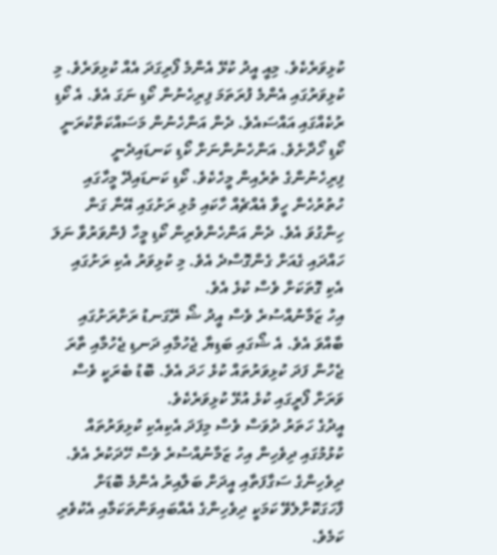ކުޅިވަރެކެވެ. މިއީ އީދު ކުޅޭ އެންމެ ފޯރިގަދަ އެއް ކުޅިވަރެވެ. މި ކުޅިވަރުގައި އެންމެ ފުރަތަމަ ފިރިހެނުން ކޯޑި ނަގަ އެވެ. އެ ކޯޑި ރުކެއްގައި އައްސައެވެ. ދެން އަންހެނުން މަސައްކަތްކުރަނީ ކޯޑި ހޯދާށެވެ. އަންހެނުންނަށް ކޯޑި ކަނޑައިދެނީ ފިރިހެނުންގެ ތެރެއިން މީހެކެވެ. ކޯޑި ކަނޑައިދޭ މީހާގައި ހުތުރުހެން ހީވާ އެއްޗެއް ހާކައި މުޅި ރަށުގައި އޭނާ ގަން ހިންގުވަ އެވެ. ދެން އަންހެންވެރިން ކޯޑި މީހާ ފެންވަރުވާ ނަލަ ހައްދައި ގެއަށް ގެންގޮސްދެ އެވެ. މި ކުޅިވަރު އެކި ރަށުގައި އެކި ގޮތަކަށް ވެސް ކުޅެ އެވެ.
އިހު ޒަމާނުއްސުރެ ވެސް އީދު ޝޯ ރޭގަނޑު ރަށްރަށުގައި ބާއްވަ އެވެ. އެ ޝޯގައި ބަޑިޔާ ޖެހުމާއި ދަނޑި ޖެހުމާއި ތާރަ ޖެހުން ފަދަ ކުޅިވަރުތައް ކުޅެ ހަދަ އެވެ. ބޮޑު ބެރަކީ ވެސް ވަރަށް ފޯރީގައި ކުޅެ އުޅޭ ކުޅިވަރެކެވެ.
އީދުގެ ހަތަރު ދުވަސް ވެސް މިފަދަ އެކިއެކި ކުޅިވަރުތައް ކުޅުމުގައި ދިވެހިން އިހު ޒަމާނުއްސުރެ ވެސް ހޭދަކުރެ އެވެ.
ދިވެހިންގެ ސަގާފަތާއި އީދަށް ބަލާއިރު އެންމެ ބޮޑަށް ފާހަގަކޮށްލެވޭ ކަމަކީ ދިވެހިންގެ އެއްބައިވަންތަކަމާއި އެކުވެރި ކަމެވެ.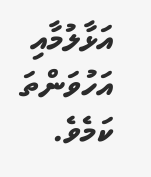އަޅާލުމާއި އަހުވަންތަ ކަމެވެ.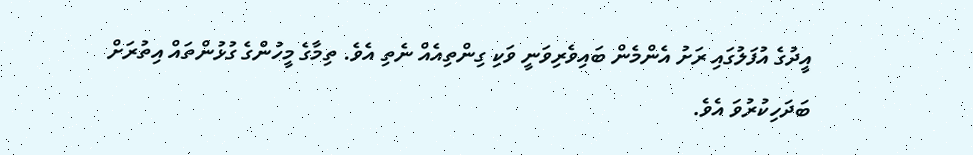އީދުގެ އުފަލުގައި ރަށު އެންމެން ބައިވެރިވަނީ ވަކި ގިންތިއެއް ނެތި އެވެ. ތިމާގެ މީހުންގެ ގުޅުންތައް އިތުރަށް ބަދަހިކުރުވަ އެވެ.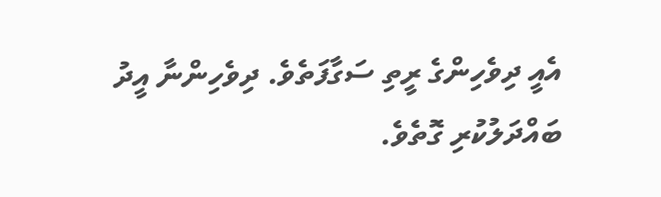އެއީ ދިވެހިންގެ ރީތި ސަގާފަތެވެ. ދިވެހިންނާ އީދު ބައްދަލުކުރި ގޮތެވެ.